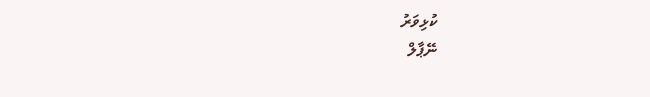ކުޅިވަރު
ނޭޕާލް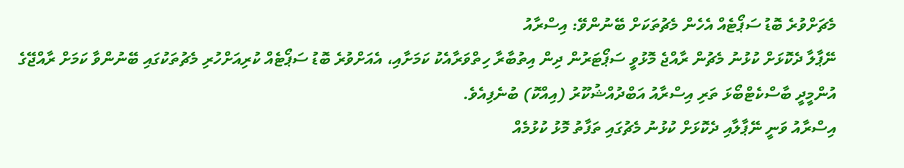މެޗަށްވުރެ ބޮޑު ސަޕޯޓެއް އެހެން މެޗުތަކަށް ބޭނުންވޭ: އިސްރާއު
ނޭޕާލާ ދެކޮޅަށް ކުޅުނު މެޗުން ރާއްޖެ މޮޅުވީ ސަޕޯޓަރުން ދިން އިތުބާރާ ހިތްވަރާއެކު ކަމަށާއި، އެއަށްވުރެ ބޮޑު ސަޕޯޓެއް ކުރިއަށްހުރި މެޗުތަކުގައި ބޭނުންވާ ކަމަށް ރާއްޖޭގެ އުންމީދީ ބާސްކެޓްބޯޅަ ތަރި އިސްރާއު އަބްދުއްޝުކޫރު (އިއްކޮ) ބުނެފިއެވެ.
އިސްރާއު ވަނީ ނޭޕާލާއި ދެކޮޅަށް ކުޅުނު މެޗުގައި ތަފާތު މޮޅު ކުޅުމެއް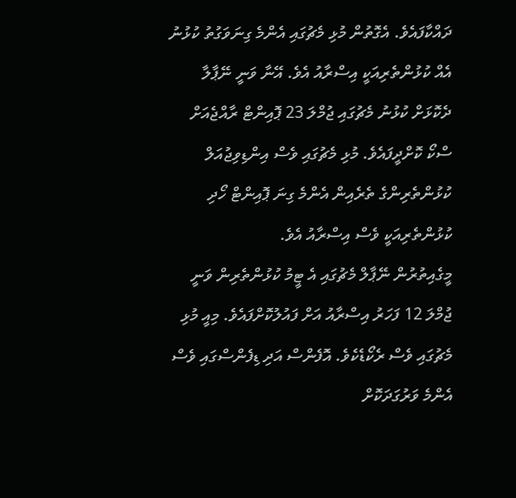ދައްކާފައެވެ. އެގޮތުން މުޅި މެޗުގައި އެންމެ ގިނަވަގުތު ކުޅުނު އެއް ކުޅުންތެރިއަކީ އިސްރާއު އެވެ. އޭނާ ވަނީ ނޭޕާލާ ދެކޮޅަށް ކުޅުނު މެޗުގައި ޖުމްލަ 23 ޕޮއިންޓް ރާއްޖެއަށް ސްކޯ ކޮށްދީފައެވެ. މުޅި މެޗުގައި ވެސް އިންޑިވިޖުއަލް ކުޅުންތެރިންގެ ތެރެއިން އެންމެ ގިނަ ޕޮއިންޓް ހޯދި ކުޅުންތެރިއަކީ ވެސް އިސްރާއު އެވެ.
މީގެއިތުރުން ނޭޕާލް މެޗުގައި އެ ޓީމު ކުޅުންތެރިން ވަނީ ޖުމްލަ 12 ފަހަރު އިސްރާއު އަށް ފައުލުކޮށްފައެވެ. މިއީ މުޅި މެޗުގައި ވެސް ރެކޯޑެކެވެ. އޮފެންސް އަދި ޑިފެންސްގައި ވެސް އެންމެ ވަރުގަދަކޮށް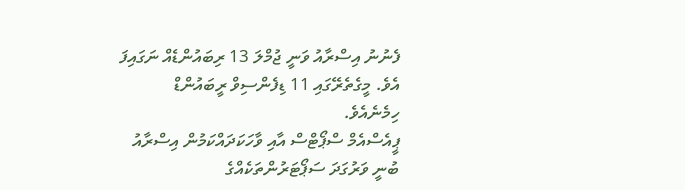ފެނުނު އިސްރާއު ވަނީ ޖުމްލަ 13 ރިބައުންޑެއް ނަގައިފަ އެވެ. މީގެތެރޭގައި 11 ޑިފެންސިވް ރީބައުންޑް ހިމެނެއެވެ.
ޕީއެސްއެމް ސްޕޯޓްސް އާއި ވާހަކަދައްކަމުން އިސްރާއު ބުނީ ވަރުގަދަ ސަޕޯޓަރުންތަކެއްގެ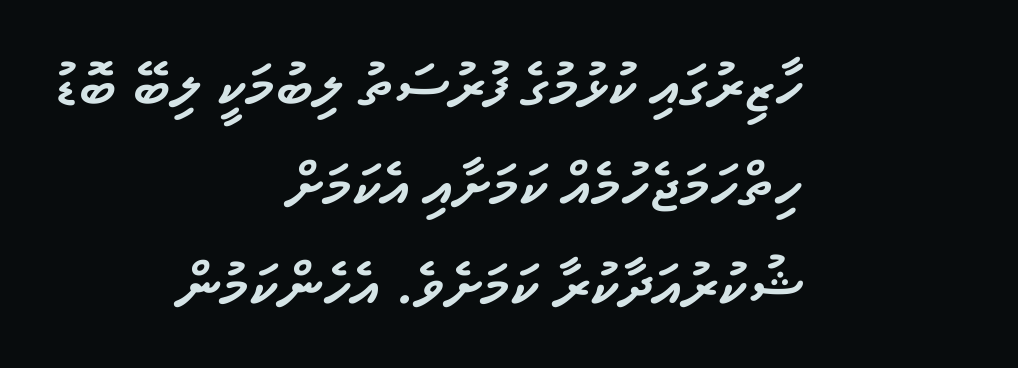ހާޒިރުގައި ކުޅުމުގެ ފުރުސަތު ލިބުމަކީ ލިބޭ ބޮޑު ހިތްހަމަޖެހުމެއް ކަމަށާއި އެކަމަށް ޝުކުރުއަދާކުރާ ކަމަށެވެ. އެހެންކަމުން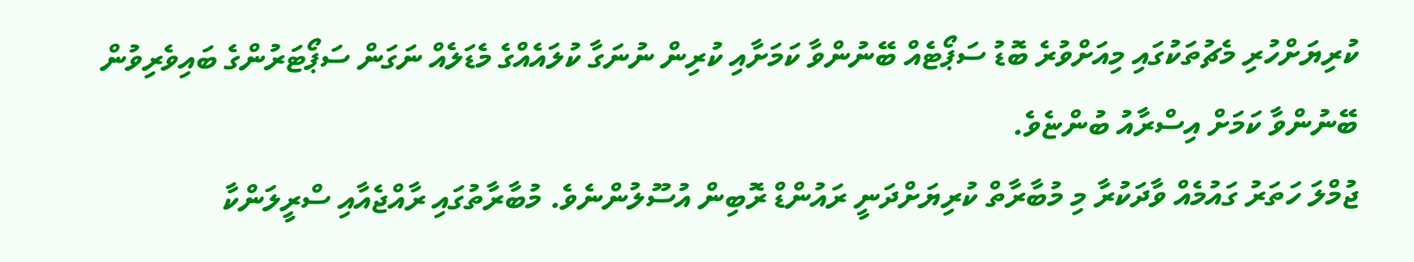ކުރިޔަށްހުރި މެޗުތަކުގައި މިއަށްވުރެ ބޮޑު ސަޕޯޓެއް ބޭނުންވާ ކަމަށާއި ކުރިން ނުނަގާ ކުލައެއްގެ މެޑަލެއް ނަގަން ސަޕޯޓަރުންގެ ބައިވެރިވުން ބޭނުންވާ ކަމަށް އިސްރާއު ބުންޏެވެ.
ޖުމްލަ ހަތަރު ގައުމެއް ވާދަކުރާ މި މުބާރާތް ކުރިޔަށްދަނީ ރައުންޑް ރޮބިން އުސޫލުންނެވެ. މުބާރާތުގައި ރާއްޖެއާއި ސްރީލަންކާ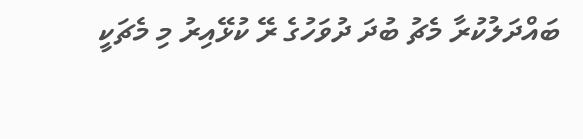ބައްދަލުކުރާ މެޗު ބުދަ ދުވަހުގެ ރޭ ކުޅޭއިރު މި މެޗަކީ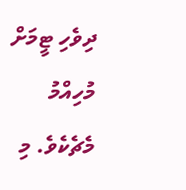ދިވެހި ޓީމަށް މުހިއްމު މެޗެކެވެ. މި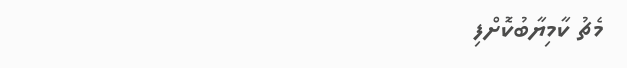މެޗު ކާމިޔާބުކޮށްފި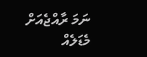ނަމަ ރާއްޖެއަށް މެޑަލެއް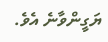ޔަގީންވާނެ އެވެ.